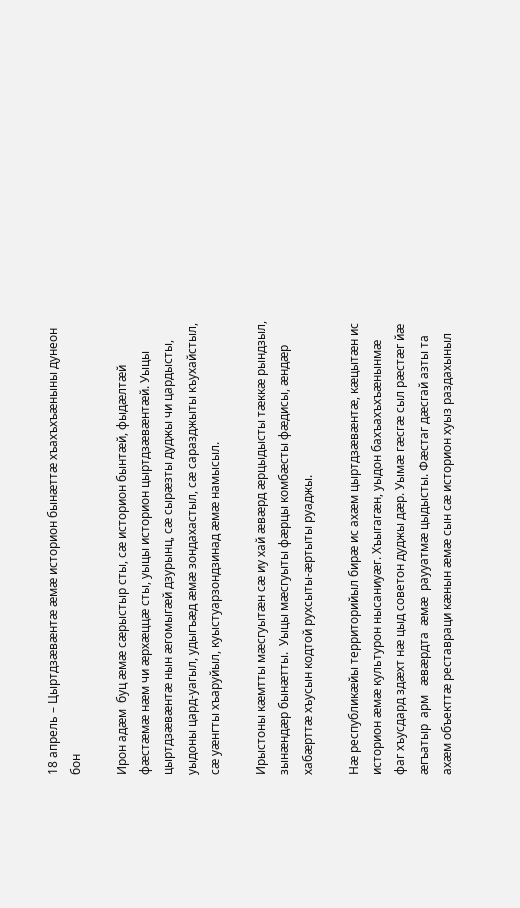18 апрель – Цыртдзæвæнтæ æмæ историон бынæттæ хъахъхъæныны дунеон бон

Ирон адæм  буц æмæ сæрыстыр сты, сæ историон бынтæй, фыдæлтæй фæстæмæ нæм чи æрхæццæ сты, уыцы историон цыртдзæвæнтæй. Уыцы цыртдзæвæнтæ нын æгомыгæй дзурынц, сæ сырæзты дуджы чи цардысты, уыдоны цард-уагыл, удыгъæд æмæ зондахастыл, сæ саразджыты къухайстыл, сæ уæнгты хъаруйыл, куыстуарзондзинад æмæ намысыл.

Ирыстоны кæмтты мæсгуытæн сæ иу хай æвæрд æрцыдысты тæккæ рындзыл, зынæндæр бынæтты.  Уыцы мæсгуыты фæрцы комбæсты фæдисы, æндæр хабæрттæ хъусын кодтой рухсыты-æртыты руаджы.

Нæ республикæйы территорийыл бирæ ис ахæм цыртдзæвæнтæ, кæцытæн ис историон æмæ культурон нысаниуæг. Хъыгагæн, уыдон бахъахъхъæнынмæ фаг хъусдард здæхт нæ цыд советон дуджы дæр. Уымæ гæсгæ сыл рæстæг йæ æгъатыр  арм   æвæрдта  æмæ  раууатмæ цыдысты. Фæстаг дæсгай азты та ахæм объекттæ реставраци кæнын æмæ сын сæ историон хуыз раздахыныл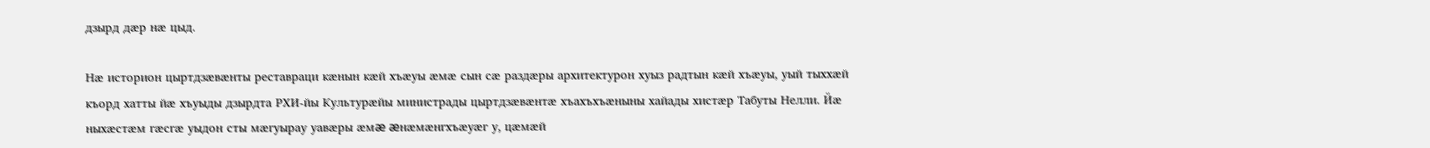дзырд дæр нæ цыд.

Нæ историон цыртдзæвæнты реставраци кæнын кæй хъæуы æмæ сын сæ раздæры архитектурон хуыз радтын кæй хъæуы, уый тыххæй къорд хатты йæ хъуыды дзырдта РХИ-йы Культурæйы министрады цыртдзæвæнтæ хъахъхъæныны хайады хистæр Табуты Нелли. Йæ ныхæстæм гæсгæ уыдон сты мæгуырау уавæры æмæ æнæмæнгхъæуæг у, цæмæй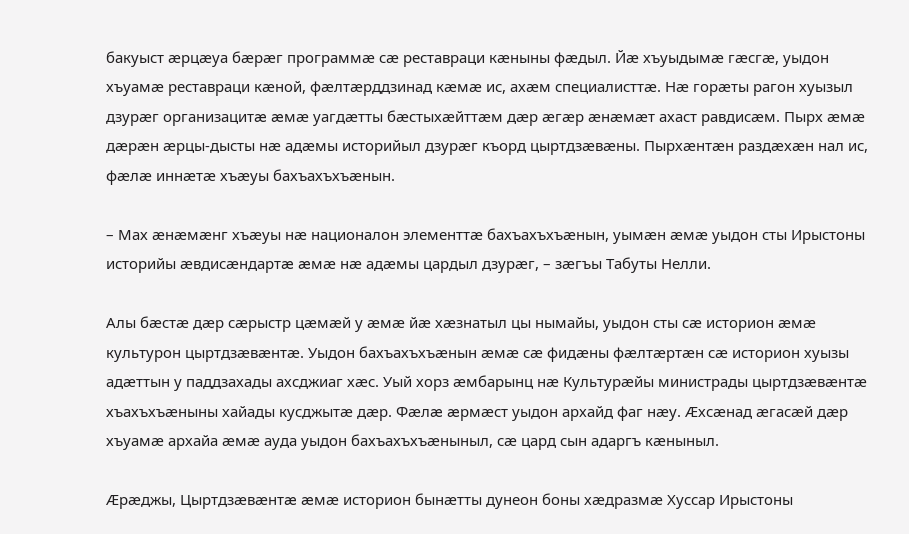бакуыст æрцæуа бæрæг программæ сæ реставраци кæныны фæдыл. Йæ хъуыдымæ гæсгæ, уыдон хъуамæ реставраци кæной, фæлтæрддзинад кæмæ ис, ахæм специалисттæ. Нæ горæты рагон хуызыл дзурæг организацитæ æмæ уагдæтты бæстыхæйттæм дæр æгæр æнæмæт ахаст равдисæм. Пырх æмæ дæрæн æрцы-дысты нæ адæмы историйыл дзурæг къорд цыртдзæвæны. Пырхæнтæн раздæхæн нал ис, фæлæ иннæтæ хъæуы бахъахъхъæнын.

– Мах æнæмæнг хъæуы нæ националон элементтæ бахъахъхъæнын, уымæн æмæ уыдон сты Ирыстоны историйы æвдисæндартæ æмæ нæ адæмы цардыл дзурæг, – зæгъы Табуты Нелли.

Алы бæстæ дæр сæрыстр цæмæй у æмæ йæ хæзнатыл цы нымайы, уыдон сты сæ историон æмæ культурон цыртдзæвæнтæ. Уыдон бахъахъхъæнын æмæ сæ фидæны фæлтæртæн сæ историон хуызы адæттын у паддзахады ахсджиаг хæс. Уый хорз æмбарынц нæ Культурæйы министрады цыртдзæвæнтæ хъахъхъæныны хайады кусджытæ дæр. Фæлæ æрмæст уыдон архайд фаг нæу. Æхсæнад æгасæй дæр хъуамæ архайа æмæ ауда уыдон бахъахъхъæныныл, сæ цард сын адаргъ кæныныл.

Æрæджы, Цыртдзæвæнтæ æмæ историон бынæтты дунеон боны хæдразмæ Хуссар Ирыстоны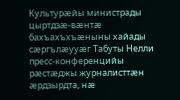Культурæйы министрады цыртдзæ-вæнтæ бахъахъхъæныны хайады сæргълæууæг Табуты Нелли пресс-конференцийы рæстæджы журналисттæн æрдзырдта, нæ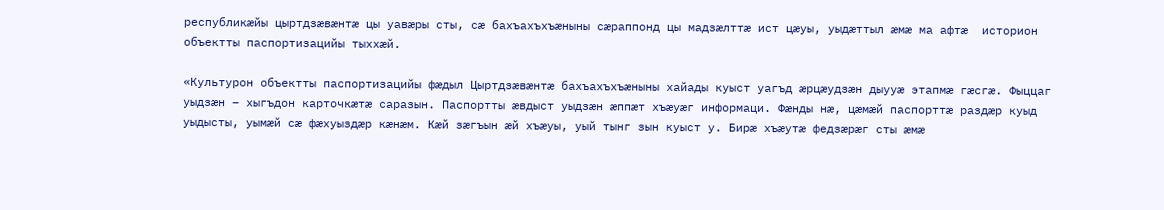республикæйы цыртдзæвæнтæ цы уавæры сты, сæ бахъахъхъæныны сæраппонд цы мадзæлттæ ист цæуы, уыдæттыл æмæ ма афтæ  историон объектты паспортизацийы тыххæй.

«Культурон объектты паспортизацийы фæдыл Цыртдзæвæнтæ бахъахъхъæныны хайады куыст уагъд æрцæудзæн дыууæ этапмæ гæсгæ. Фыццаг уыдзæн – хыгъдон карточкæтæ саразын. Паспортты æвдыст уыдзæн æппæт хъæуæг информаци. Фæнды нæ, цæмæй паспорттæ раздæр куыд уыдысты, уымæй сæ фæхуыздæр кæнæм. Кæй зæгъын æй хъæуы, уый тынг зын куыст у. Бирæ хъæутæ федзæрæг сты æмæ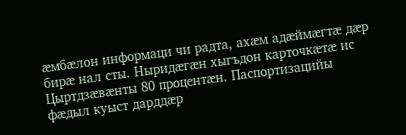æмбæлон информаци чи радта, ахæм адæймæгтæ дæр бирæ нал сты. Ныридæгæн хыгъдон карточкæтæ ис Цыртдзæвæнты 80 процентæн. Паспортизацийы фæдыл куыст дарддæр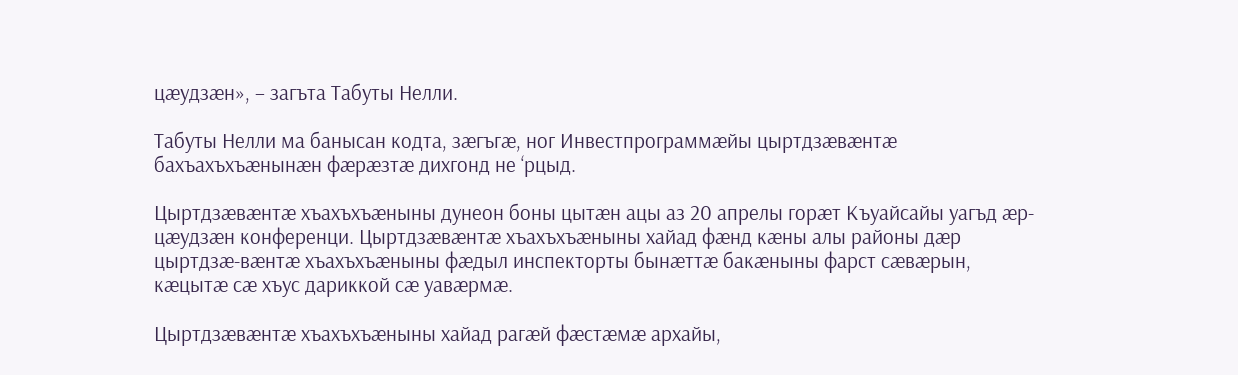цæудзæн», – загъта Табуты Нелли.

Табуты Нелли ма банысан кодта, зæгъгæ, ног Инвестпрограммæйы цыртдзæвæнтæ бахъахъхъæнынæн фæрæзтæ дихгонд не ‘рцыд.

Цыртдзæвæнтæ хъахъхъæныны дунеон боны цытæн ацы аз 20 апрелы горæт Къуайсайы уагъд æр-цæудзæн конференци. Цыртдзæвæнтæ хъахъхъæныны хайад фæнд кæны алы районы дæр цыртдзæ-вæнтæ хъахъхъæныны фæдыл инспекторты бынæттæ бакæныны фарст сæвæрын, кæцытæ сæ хъус дариккой сæ уавæрмæ.

Цыртдзæвæнтæ хъахъхъæныны хайад рагæй фæстæмæ архайы,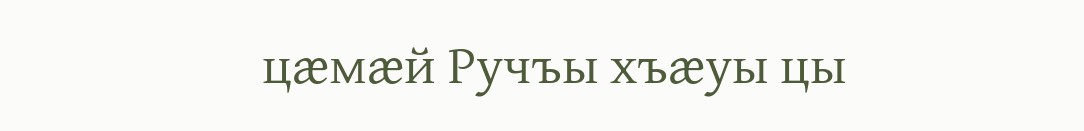цæмæй Ручъы хъæуы цы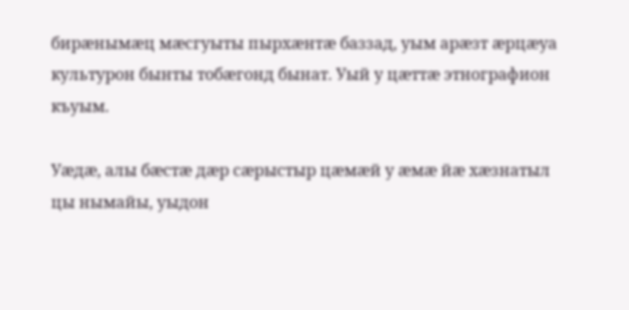бирæнымæц мæсгуыты пырхæнтæ баззад, уым арæзт æрцæуа культурон бынты тобæгонд бынат. Уый у цæттæ этнографион къуым.

Уæдæ, алы бæстæ дæр сæрыстыр цæмæй у æмæ йæ хæзнатыл цы нымайы, уыдон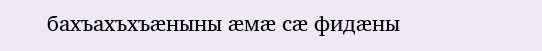бахъахъхъæныны æмæ сæ фидæны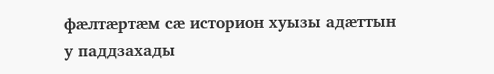фæлтæртæм сæ историон хуызы адæттын у паддзахады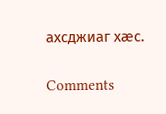ахсджиаг хæс.

Comments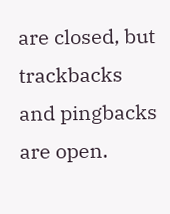are closed, but trackbacks and pingbacks are open.